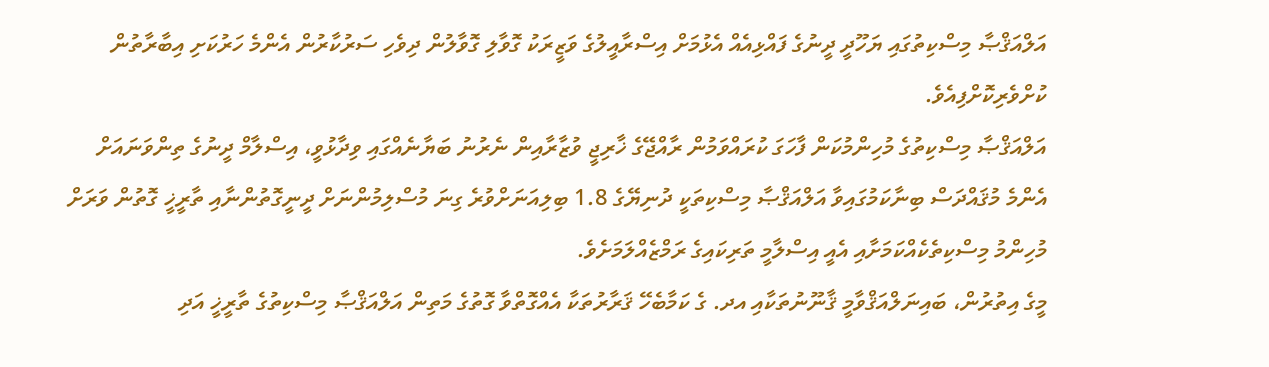އަލްއަޤްޞާ މިސްކިތުގައި ޔަހޫދީ ދީނުގެ ފައްޅިއެއް އެޅުމަށް އިސްރާއީލުގެ ވަޒީރަކު ގޮވާލި ގޮވާލުން ދިވެހި ސަރުކާރުން އެންމެ ހަރުކަށި އިބާރާތުން ކުށްވެރިކޮށްފިއެވެ.
އަލްއަޤްޞާ މިސްކިތުގެ މުހިންމުކަން ފާހަގަ ކުރައްވަމުން ރާއްޖޭގެ ޚާރިޖީ ވުޒާރާއިން ނެރުނު ބަޔާނެއްގައި ވިދާޅުވީ، އިސްލާމް ދީނުގެ ތިންވަނައަށް އެންމެ މުޤައްދަސް ބިނާކަމުގައިވާ އަލްއަޤްޞާ މިސްކިތަކީ ދުނިޔޭގެ 1.8 ބިލިއަނަށްވުރެ ގިނަ މުސްލިމުންނަށް ދީނީގޮތުންނާއި ތާރީޚީ ގޮތުން ވަރަށް މުހިންމު މިސްކިތެކެއްކަމަށާއި އެއީ އިސްލާމީ ތަރިކައިގެ ރަމްޒެއްލަމަށެވެ.
މީގެ އިތުރުން، ބައިނަލްއަޤްވާމީ ޤާނޫނުތަކާއި އދ. ގެ ކަމާބެހޭ ޤަރާރުތަކާ އެއްގޮތްވާ ގޮތުގެ މަތިން އަލްއަޤްޞާ މިސްކިތުގެ ތާރީޚީ އަދި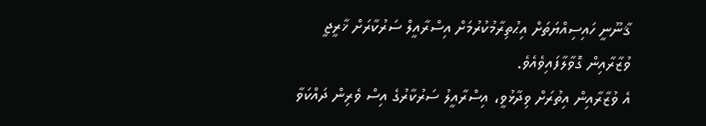ޤާނޫނީ ހައިސިއްޔަތަށް އިޙުތިރާމުކުރުމަށް އިސްރާއީލް ސަރުކާރަށް ޚާރީޖީ ވުޒާރާއިން ގޮވާލާފައިވެއެވެ.
އެ ވުޒާރާއިން އިތުރަށް ވިދާޅުވީ، އިސްރާއީލު ސަރުކާރުގެ އިސް ވެރިން ދައްކަވާ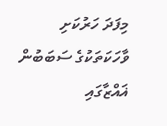މިފަދަ ހަރުކަށި ވާހަކަތަކުގެ ސަބަބުން ޣައްޒާގައި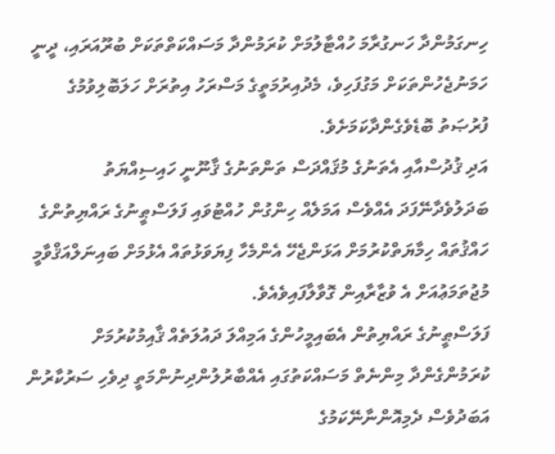ހިނގަމުންދާ ހަނގުރާމަ ހުއްޓާލުމަށް ކުރަމުންދާ މަސައްކަތްތަކަށް ބުރޫއަރައި، ދީނީ ހަމަނުޖެހުންތަކަށް މަގުފަހިވެ، މެދުއިރުމަތީގެ މަސްރަހު އިތުރަށް ހަލަބޮލިވުމުގެ ފުރުޞަތު ބޮޑެވެގެންދާކަމަށެވެ.
އަދި ޤުދުސްއާއި އެތަނުގެ މުޤައްދަސް ތަންތަނުގެ ޤާނޫނީ ހައިސިއްޔަތު ބަދަލުވެދާނޭފަދަ އެއްވެސް އަމަލެއް ހިންގުން ހުއްޓުވައި ފަލަސްޠީނުގެ ރައްޔިތުންގެ ހައްޤުތައް ހިމާޔަތްކުރުމަށް އަޅަންޖެހޭ އެންމެހާ ފިޔަވަޅުތައް އެޅުމަށް ބައިނަލްއަޤްވާމީ މުޖުތަމަޢުއަށް އެ ވުޒާރާއިން ގޮވާލާފައިވެއެވެ.
ފަލަސްޠީނުގެ ރައްޔިތުން އެބައިމީހުންގެ އަމިއްލަ ދައުލަތެއް ޤާއިމުކުރުމަށް ކުރަމުންގެންދާ މިންނެތް މަސައްކަތުގައި އެއްބާރުލުންދިނުންމަތީ ދިވެހި ސަރުކާރުން އަބަދުވެސް ދެމިއޮންނާނޭކަމުގެ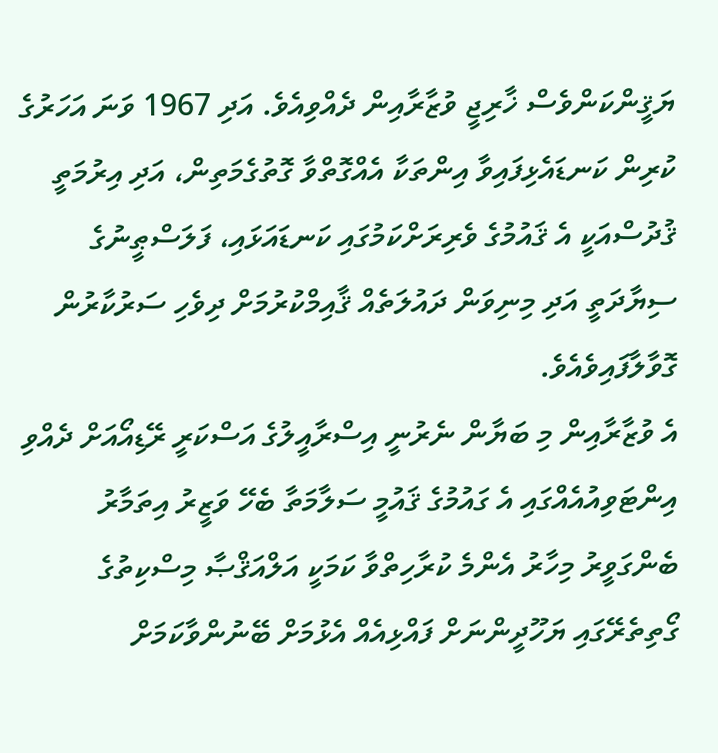ޔަޤީންކަންވެސް ޚާރިޖީ ވުޒާރާއިން ދެއްވިއެވެ. އަދި 1967 ވަނަ އަހަރުގެ ކުރިން ކަނޑައެޅިފައިވާ އިންތަކާ އެއްގޮތްވާ ގޮތުގެމަތިން، އަދި އިރުމަތީ ޤުދުސްއަކީ އެ ޤައުމުގެ ވެރިރަށްކަމުގައި ކަނޑައަޅައި، ފަލަސްޠީނުގެ ސިޔާދަތީ އަދި މިނިވަން ދައުލަތެއް ޤާއިމްކުރުމަށް ދިވެހި ސަރުކާރުން ގޮވާލާފައިވެއެވެ.
އެ ވުޒާރާއިން މި ބަޔާން ނެރުނީ އިސްރާއީލުގެ އަސްކަރީ ރޭޑިއޯއަށް ދެއްވި އިންޓަވިއުއެއްގައި އެ ގައުމުގެ ޤައުމީ ސަލާމަތާ ބެހޭ ވަޒީރު އިތަމާރު ބެންގަވީރު މިހާރު އެންމެ ކުރާހިތްވާ ކަމަކީ އަލްއަޤްޞާ މިސްކިތުގެ ގޯތިތެރޭގައި ޔަހޫދީންނަށް ފައްޅިއެއް އެޅުމަށް ބޭނުންވާކަމަށް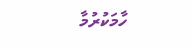ހާމަކުރުމާ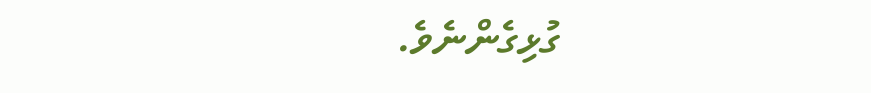ގުޅިގެންނެވެ.